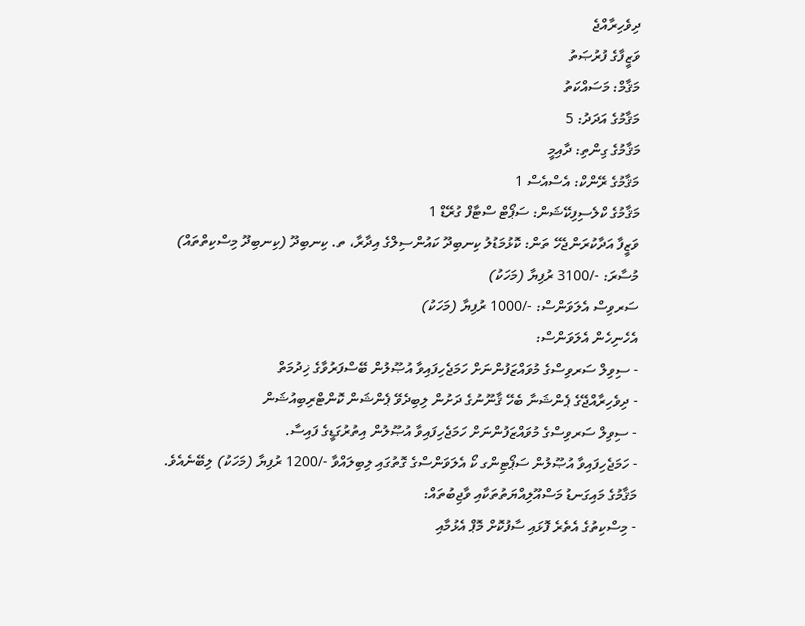ދިވެހިރާއްޖެ
ވަޒީފާގެ ފުރުޞަތު
މަޤާމް: މަސައްކަތު
މަޤާމުގެ އަދަދު: 5
މަޤާމުގެ ގިންތި: ދާއިމީ
މަޤާމުގެ ރޭންކް: އެސްއެސް 1
މަޤާމުގެ ކްލެސިފިކޭޝަން: ސަޕޯޓް ސްޓާފް ގުރޭޑް 1
ވަޒީފާ އަދާކުރަންޖެހޭ ތަން: ކޮޅުމަޑުލު ކިނބިދޫ ކައުންސިލްގެ އިދާރާ، ތ. ކިނބިދޫ (ކިނބިދޫ މިސްކިތްތައް)
މުސާރަ: -/3100 ރުފިޔާ (މަހަކު)
ސަރވިސް އެލަވަންސް: -/1000 ރުފިޔާ (މަހަކު)
އެހެނިހެން އެލަވަންސް:
- ސިވިލް ސަރވިސްގެ މުވައްޒަފުންނަށް ހަމަޖެހިފައިވާ އުޞޫލުން ބޭސްފަރުވާގެ ޚިދުމަތް
- ދިވެހިރާއްޖޭގެ ޕެންޝަނާ ބެހޭ ޤާނޫނުގެ ދަށުން ލިބިދެވޭ ޕެންޝަން ކޮންޓްރިބިއުޝަން
- ސިވިލް ސަރވިސްގެ މުވައްޒަފުންނަށް ހަމަޖެހިފައިވާ އުޞޫލުން އިތުރުގަޑީގެ ފައިސާ.
- ހަމަޖެހިފައިވާ އުޞޫލުން ސަޕޯޓިންގ ކޯ އެލަވަންސްގެ ގޮތުގައި ލިބިލައްވާ -/1200 ރުފިޔާ (މަހަކު) ލިބޭނެއެވެ.
މަޤާމުގެ މައިގަނޑު މަސްއޫލިއްޔަތުތަކާއި ވާޖިބުތައް:
- މިސްކިތުގެ އެތެރެ ފޮޅައި ސާފުކޮށް މޮޕް އެޅުމާއި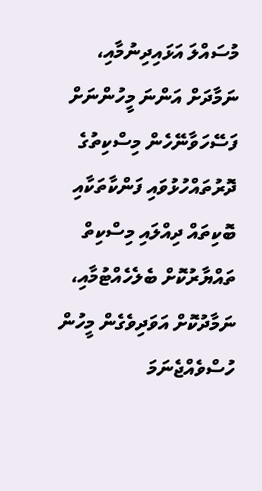މުސައްލަ އަޅައިދިނުމާއި، ނަމާދަށް އަންނަ މީހުންނަށް ފަސޭހަވާނޭހެން މިސްކިތުގެ ދޮރުތައްހުޅުވައި ފަންކާތަކާއި ބޮކިތައް ދިއްލައި މިސްކިތް ތައްޔާރުކޮށް ބެލެހެއްޓުމާއި، ނަމާދުކޮށް އަވަދިވެގެން މީހުން ހުސްވެއްޖެނަމަ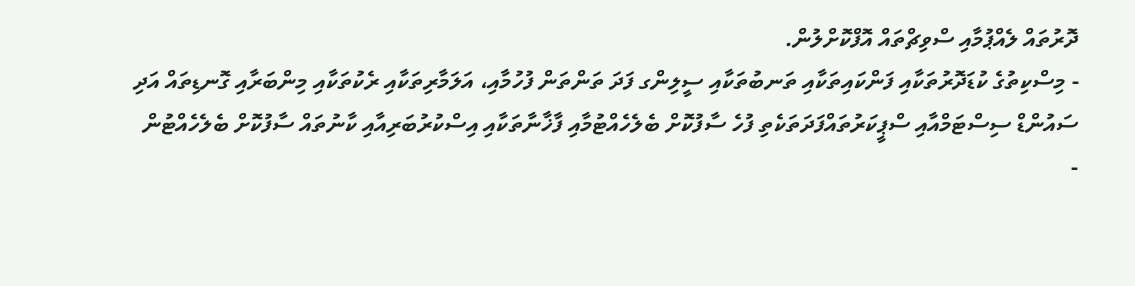ދޮރުތައް ލެއްޕުމާއި ސްވިޗްތައް އޮފްކޮށްލުން.
- މިސްކިތުގެ ކުޑަދޮރުތަކާއި ފަންކައިތަކާއި ތަނބުތަކާއި ސީލިންގ ފަދަ ތަންތަން ފުހުމާއި، އަލަމާރިތަކާއި ރެކުތަކާއި މިންބަރާއި ގޮނޑިތައް އަދި ސައުންޑް ސިސްޓަމްއާއި ސްޕީކަރުތައްފަދަތަކެތި ފުހެ ސާފުކޮށް ބެލެހެއްޓުމާއި ފާޚާނާތަކާއި އިސްކުރުބަރިއާއި ކާނުތައް ސާފުކޮށް ބެލެހެއްޓުން
-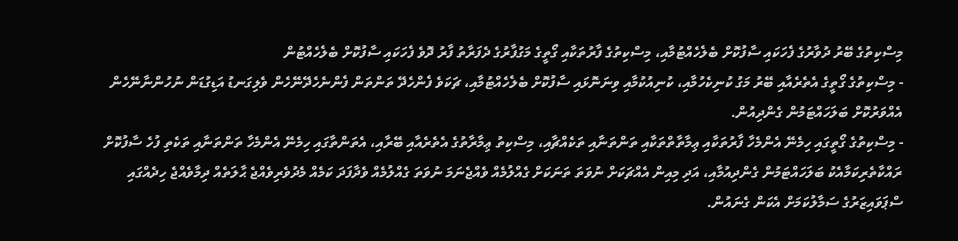މިސްކިތުގެ ބޭރު ދުވާރުގެ ފެހަކައި ސާފުކޮށް ބެލެހެއްޓުމާއި، މިސްކިތުގެ ފާރުތަކާއި ގޯތީގެ މަގުފާރުގެ ދެފަރާތު ފާރު ދޮވެ ފެހަކައި ސާފުކޮށް ބެލެހެއްޓުން
- މިސްކިތުގެ ގޯތީގެ އެތެރެއާއި ބޭރު މަގު ކުނިކެހުމާއި، ކުނިއުކުމާއި ވިނަނޮޅައި ސާފުކޮށް ބެލެހެއްޓުމާއި، ޗަކަވެ ފެންހެދޭ ތަންތަން ފެންނެހެދޭނޭހެން ވެލިގަނޑު އަޑިގުޑަން ނުހުންނާނޭހެން އެއްވަރުކޮށް ބަލަހައްޓަމުން ގެންދިއުން.
- މިސްކިތުގެ ގޯތީގައި ހިމެނޭ އެންމެހާ ފާރުތަކާއި ޢިމާތާތްތަކާއި ތަންތަނާއި ތަކެއްޗާއި، މިސްކިތު ޢިމާރާތުގެ އެތެރެއާއި ބޭރާއި، އެތަންތާގައި ހިމެނޭ އެންމެހާ ތަންތަނާއި ތަކެތި ފުހެ ސާފުކޮށް ރައްކާތެރިކަމާއެކު ބަލަހައްޓަމުން ގެންދިއުމާއި، އަދި މިއިން އެއްޗަކަށް ނުވަތަ ތަނަކަށް ގެއްލުމެއް ވެއްޖެނަމަ ނުވަތަ ގެއްލުމެއް ވެދާފަދަ ކަމެއް މެދުވެރިވެއްޖެ ޙާލަތެއް ދިމާވެއްޖެ ހިދެއްގައި ސްޕަވައިޒަރުގެ ސަމާލުކަމަށް އެކަން ގެނައުން.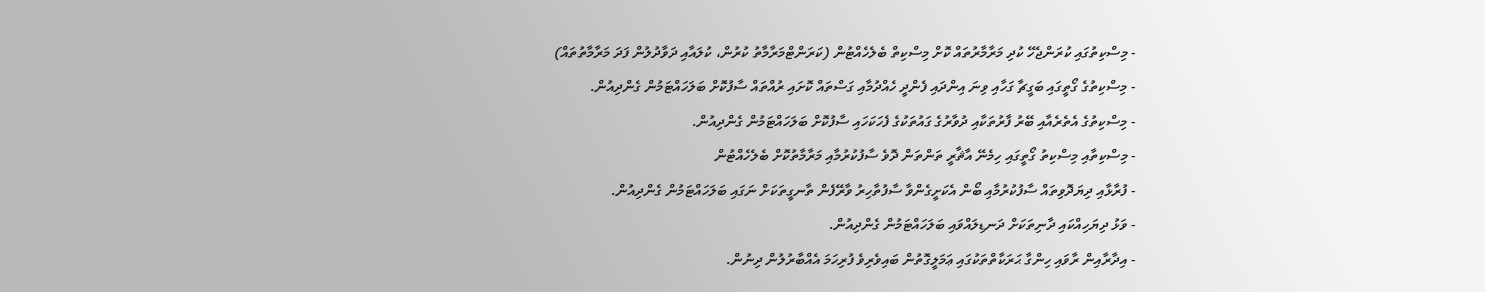- މިސްކިތުގައި ކުރަންޖެހޭ ކުދި މަރާމާރުތައް ކޮށް މިސްކިތް ބެލެހެއްޓުން (ކަރަންޓްމަރާމާތު ކުރުން، ކުލައާއި ދަވާދުލުން ފަދަ މަރާމާތުތައް)
- މިސްކިތުގެ ގޯތީގައި ބަގީޗާ ގަހާއި ވިނަ އިންދައި ފެންދީ ހެއްދުމާއި ގަސްތައް ކޮށައި ރުއްތައް ސާފުކޮށް ބަލަހައްޓަމުން ގެންދިއުން.
- މިސްކިތުގެ އެތެރެއާއި ބޭރު ފާރުތަކާއި ދުވާރުގެ ގައުތަކުގެ ފެހަކަހައި ސާފުކޮށް ބަލަހައްޓަމުން ގެންދިއުން.
- މިސްކިތާއި މިސްކިތު ގޯތީގައި ހިމެނޭ އާޘާރީ ތަންތަން ދޮވެ ސާފުކުރުމާއި މަރާމާތުކޮށް ބެލެހެއްޓުން
- ފުރާޅާއި ދިޔަދޮވިތައް ސާފުކުރުމާއި ބޯން އެކަށީގެންވާ ސާފުތާހިރު ވާރޭފެން ތާނގީތަކަށް ނަގައި ބަލަހައްޓަމުން ގެންދިއުން.
- ވަޅު ދިޔަހިއްކައި ދާނިތަކަށް ދަނޑިލައްވައި ބަލަހައްޓަމުން ގެންދިއުން.
- އިދާރާއިން ރާވައި ހިންގާ ޙަރަކާތްތަކުގައި ޢަމަލީގޮތުން ބައިވެރިވެ ފުރިހަމަ އެއްބާރުލުން ދިނުން.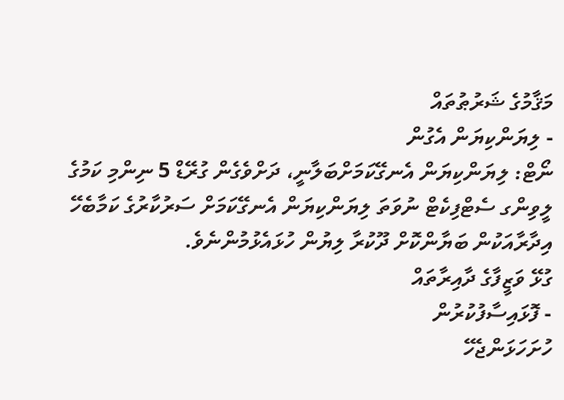މަޤާމުގެ ޝަރުޠުތައް
- ލިޔަންކިޔަން އެގުން
ނޯޓް: ލިޔަންކިޔަން އެނގޭކަމަށްބަލާނީ، ދަށްވެގެން ގުރޭޑް 5 ނިންމި ކަމުގެ ލީވިންގ ސެޓްފިކެޓް ނުވަތަ ލިޔަންކިޔަން އެނގޭކަމަށް ސަރުކާރުގެ ކަމާބެހޭ އިދާރާއަކުން ބަޔާންކޮށް ދޫކުރާ ލިޔުން ހުޅައެޅުމުންނެވެ.
ގުޅޭ ވަޒީފާގެ ދާއިރާތައް
- ފޮޅައިސާފުކުރުން
ހުށަހަޅަންޖެހޭ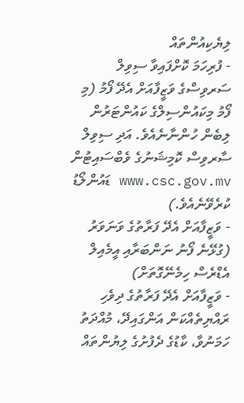ލިޔެކިއުންތައް
- ފުރިހަމަ ކޮށްފައިވާ ސިވިލް ސަރވިސްގެ ވަޒީފާއަށް އެދޭ ފޯމު (މި ފޯމު މިކައުންސިލްގެ ކައުންޓަރުން ލިބެން ހުންނާނެއެވެ. އަދި ސިވިލް ސާރވިސް ކޮމިޝަނުގެ ވެބްސައިޓުން www.csc.gov.mv ޑައުންލޯޑު ކުރެވޭނެއެވެ.)
- ވަޒީފާއަށް އެދޭ ފަރާތުގެ ވަނަވަރު (ގުޅޭނެ ފޯނު ނަންބަރާއި އީމެއިލް އެޑްރެސް ހިމެނޭގޮތަށް)
- ވަޒީފާއަށް އެދޭ ފަރާތުގެ ދިވެހި ރައްޔިތެއްކަން އަންގައިދޭ، މުއްދަތު ހަމަނުވާ، ކާޑުގެ ދެފުށުގެ ލިޔުންތައް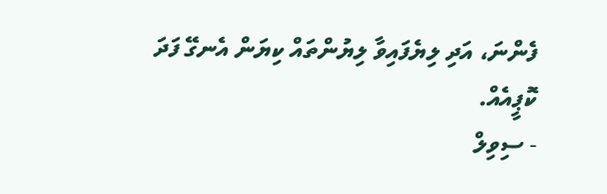ފެންނަ، އަދި ލިޔެފައިވާ ލިޔުންތައް ކިޔަން އެނގޭ ފަދަ ކޮޕީއެއް.
- ސިވިލް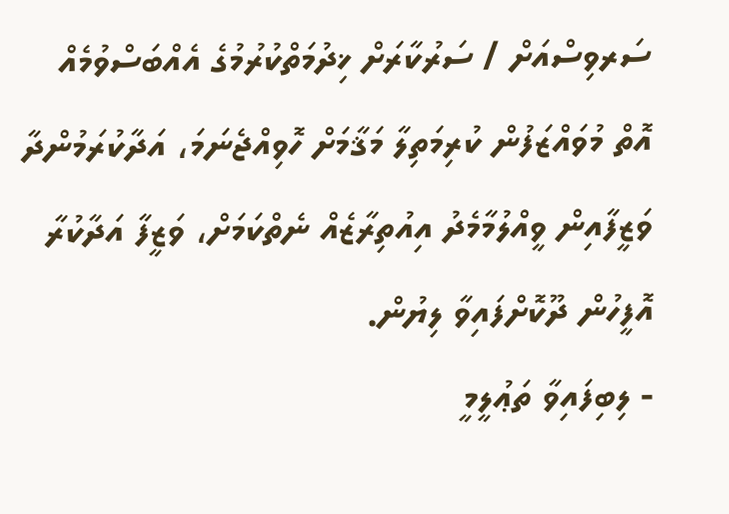ސަރވިސްއަށް / ސަރުކާރަށް ޚިދުމަތްކުރުމުގެ އެއްބަސްވުމެއް އޮތް މުވައްޒަފުން ކުރިމަތިލާ މަޤާމަށް ހޮވިއްޖެނަމަ، އަދާކުރަމުންދާ ވަޒީފާއިން ވީއްލުމާމެދު އިއުތިރާޒެއް ނެތްކަމަށް، ވަޒީފާ އަދާކުރާ އޮފީހުން ދޫކޮށްފައިވާ ލިޔުން.
- ލިބިފައިވާ ތަޢުލީމީ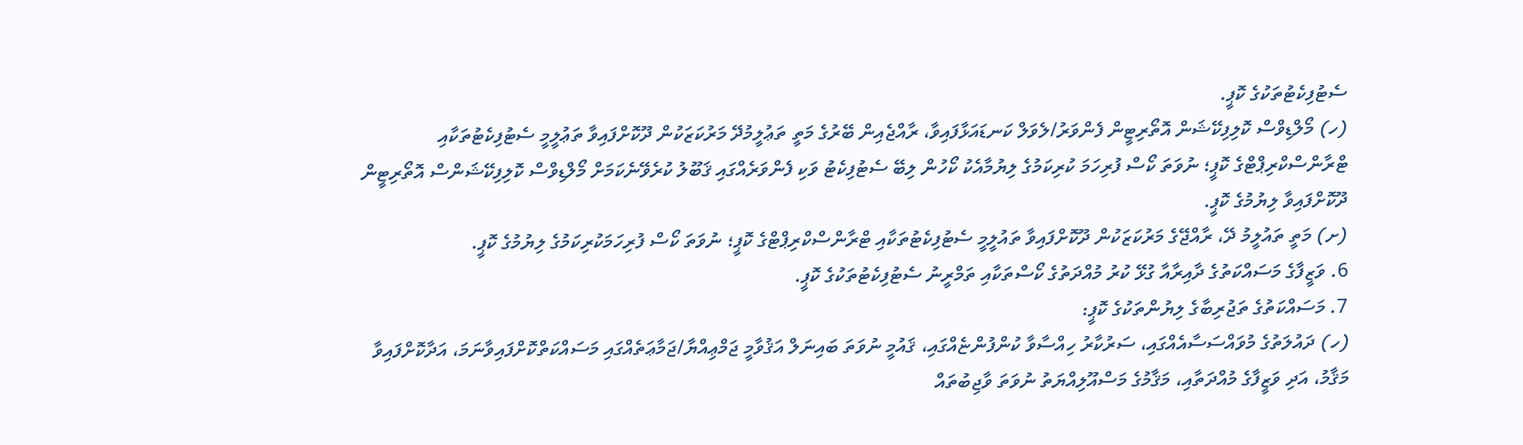ސެޓުފިކެޓުތަކުގެ ކޮޕީ.
(ހ) މޯލްޑިވްސް ކޮލިފިކޭޝަން އޮތޯރިޓީން ފެންވަރު/ލެވަލް ކަނޑައަޅާފައިވާ، ރާއްޖެއިން ބޭރުގެ މަތީ ތަޢުލީމުދޭ މަރުކަޒަކުން ދޫކޮށްފައިވާ ތަޢުލީމީ ސެޓުފިކެޓުތަކާއި ޓްރާންސްކްރިޕްޓްގެ ކޮޕީ؛ ނުވަތަ ކޯސް ފުރިހަމަ ކުރިކަމުގެ ލިޔުމާއެކު ކޯހުން ލިބޭ ސެޓުފިކެޓު ވަކި ފެންވަރެއްގައި ޤަބޫލު ކުރެވޭނެކަމަށް މޯލްޑިވްސް ކޮލިފިކޭޝަންސް އޮތޯރިޓީން ދޫކޮށްފައިވާ ލިޔުމުގެ ކޮޕީ.
(ށ) މަތީ ތައުލީމު ދޭ، ރާއްޖޭގެ މަރުކަޒަކުން ދޫކޮށްފައިވާ ތައުލީމީ ސެޓުފިކެޓުތަކާއި ޓްރާންސްކްރިޕްޓްގެ ކޮޕީ؛ ނުވަތަ ކޯސް ފުރިހަމަކުރިކަމުގެ ލިޔުމުގެ ކޮޕީ.
6. ވަޒީފާގެ މަސައްކަތުގެ ދާއިރާއާ ގުޅޭ ކުރު މުއްދަތުގެ ކޯސްތަކާއި ތަމްރީނު ސެޓުފިކެޓުތަކުގެ ކޮޕީ.
7. މަސައްކަތުގެ ތަޖުރިބާގެ ލިޔުންތަކުގެ ކޮޕީ:
(ހ) ދައުލަތުގެ މުވައްސަސާއެއްގައި، ސަރުކާރު ހިއްސާވާ ކުންފުންޏެއްގައި، ޤައުމީ ނުވަތަ ބައިނަލް އަޤުވާމީ ޖަމްޢިއްޔާ/ޖަމާޢަތެއްގައި މަސައްކަތްކޮށްފައިވާނަމަ، އަދާކޮށްފައިވާ މަޤާމު، އަދި ވަޒީފާގެ މުއްދަތާއި، މަޤާމުގެ މަސްއޫލިއްޔަތު ނުވަތަ ވާޖިބުތައް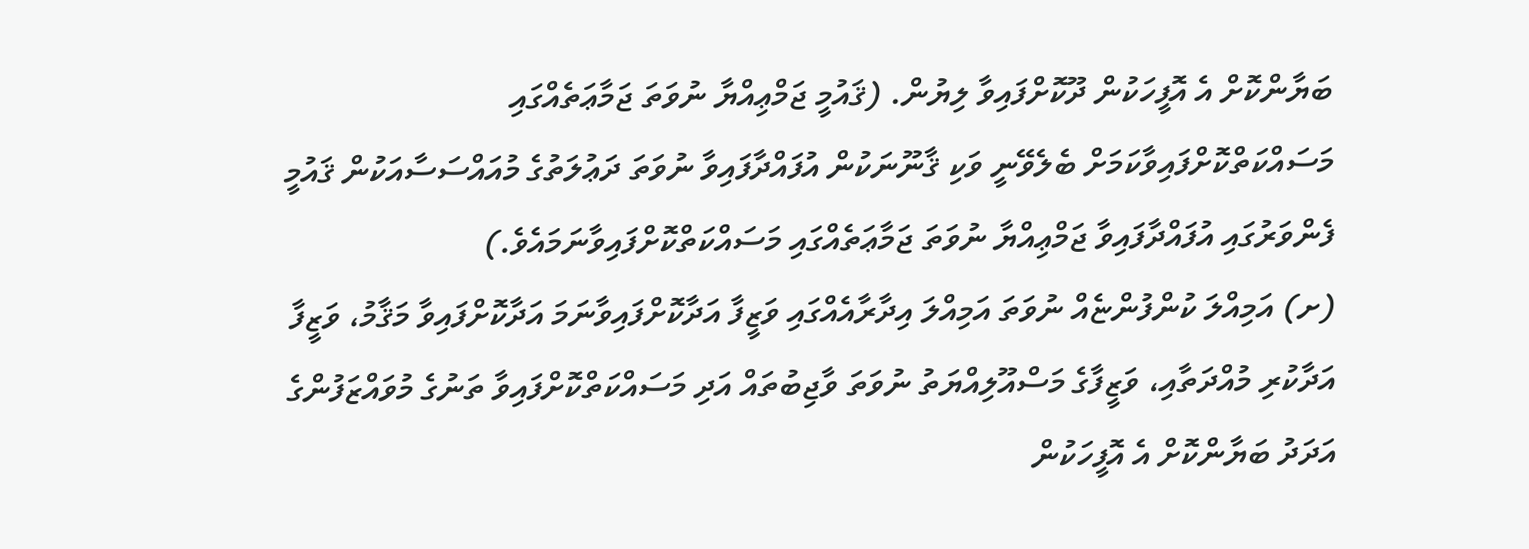ބަޔާންކޮށް އެ އޮފީހަކުން ދޫކޮށްފައިވާ ލިޔުން. (ޤައުމީ ޖަމްޢިއްޔާ ނުވަތަ ޖަމާޢަތެއްގައި މަސައްކަތްކޮށްފައިވާކަމަށް ބެލެވޭނީ ވަކި ޤާނޫނަކުން އުފައްދާފައިވާ ނުވަތަ ދަޢުލަތުގެ މުއައްސަސާއަކުން ޤައުމީ ފެންވަރުގައި އުފައްދާފައިވާ ޖަމްޢިއްޔާ ނުވަތަ ޖަމާޢަތެއްގައި މަސައްކަތްކޮށްފައިވާނަމައެވެ.)
(ށ) އަމިއްލަ ކުންފުންޏެއް ނުވަތަ އަމިއްލަ އިދާރާއެއްގައި ވަޒީފާ އަދާކޮށްފައިވާނަމަ އަދާކޮށްފައިވާ މަޤާމު، ވަޒީފާ އަދާކުރި މުއްދަތާއި، ވަޒީފާގެ މަސްއޫލިއްޔަތު ނުވަތަ ވާޖިބުތައް އަދި މަސައްކަތްކޮށްފައިވާ ތަނުގެ މުވައްޒަފުންގެ އަދަދު ބަޔާންކޮށް އެ އޮފީހަކުން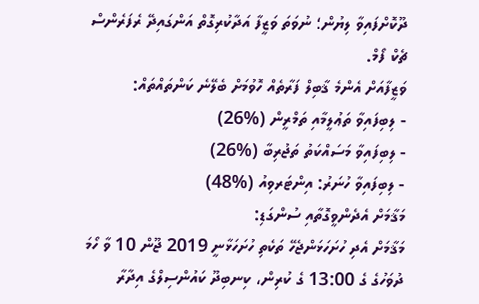ދޫކޮށްފައިވާ ލިޔުން؛ ނުވަތަ ވަޒީފާ އަދާކުރިގޮތް އަންގައިދޭ ރެފަރެންސް ޗެކް ފޯމް.
ވަޒީފާއަށް އެންމެ ޤާބިލް ފަރާތެއް ހޮވުމަށް ބެލޭނެ ކަންތައްތައް:
- ލިބިފައިވާ ތަޢުލީމާއި ތަމްރީން (%26)
- ލިބިފައިވާ މަސައްކަތު ތަޖުރިބާ (%26)
- ލިބިފައިވާ ހުނަރު: އިންޓަރވިއު (%48)
މަޤާމަށް އެދެންވީގޮތާއި ސުންގަޑި:
މަޤާމަށް އެދި ހުށަހަޅަންޖެހޭ ތަކެތި ހުށަހަޅާނީ 2019 ޖޫން 10 ވާ ހޯމަ ދުވަހުގެ ގެ 13:00 ގެ ކުރިން، ކިނބިދޫ ކައުންސިލްގެ އިދާރާ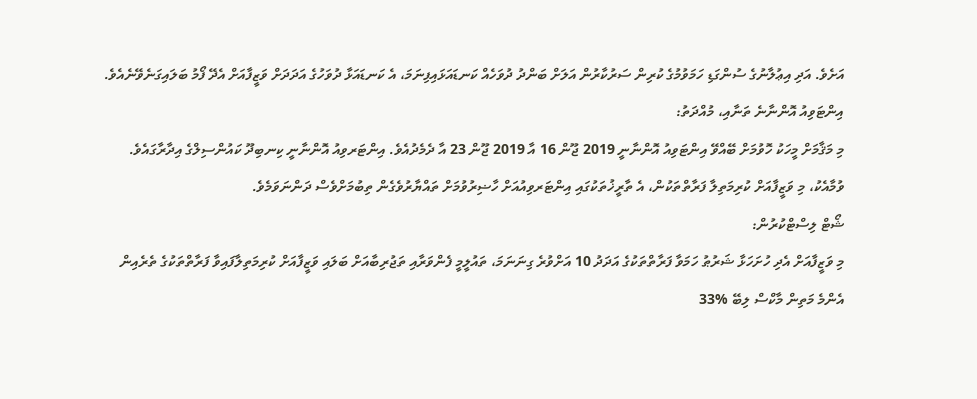އަށެވެ. އަދި އިޢުލާނުގެ ސުންގަޑި ހަމަވުމުގެ ކުރިން ސަރުކާރުން އަލަށް ބަންދު ދުވަހެއް ކަނޑައަޅައިފިނަމަ، އެ ކަނޑައަޅާ ދުވަހުގެ އަދަދަށް ވަޒީފާއަށް އެދޭ ފޯމު ބަލައިގަނެވޭނެއެވެ.
އިންޓަވިއު އޮންނާނެ ތަނާއި، މުއްދަތު:
މި މަޤާމަށް މީހަކު ހޮވުމަށް ބޭއްވޭ އިންޓަވިއު އޮންނާނީ 2019 ޖޫން 16 އާ 2019 ޖޫން 23 އާ ދެމެދުއެވެ. އިންޓަރވިއު އޮންނާނީ ކިނބިދޫ ކައުންސިލްގެ އިދާރާގައެވެ. ވުމާއެކު، މި ވަޒީފާއަށް ކުރިމަތިލާ ފަރާތްތަކުން، އެ ތާރީޚުތަކުގައި އިންޓަރވިއުއަށް ހާޟިރުވުމަށް ތައްޔާރުވެގެން ތިބުމަށްވެސް ދަންނަވަމެވެ.
ޝޯޓް ލިސްޓްކުރުން:
މި ވަޒީފާއަށް އެދި ހުށަހަޅާ ޝަރުޠު ހަމަވާ ފަރާތްތަކުގެ އަދަދު 10 އަށްވުރެ ގިނަނަމަ، ތައުލީމީ ފެންވަރާއި ތަޖުރިބާއަށް ބަލައި ވަޒީފާއަށް ކުރިމަތިލާފައިވާ ފަރާތްތަކުގެ ތެރެއިން އެންމެ މަތިން މާކްސް ލިބޭ %33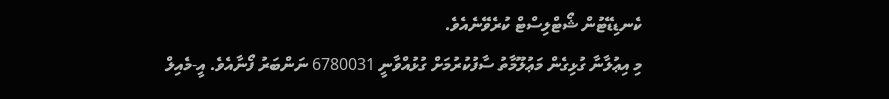ކެނޑިޑޭޓުން ޝޯޓްލިސްޓް ކުރެވޭނެއެވެ.
މި އިޢުލާނާ ގުޅިގެން މަޢުލޫމާތު ސާފުކުރުމަށް ގުޅުއްވާނީ 6780031 ނަންބަރު ފޯނާއެވެ. އީ-މެއިލް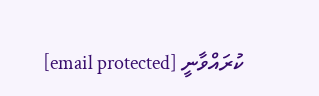ކުރައްވާނީ [email protected]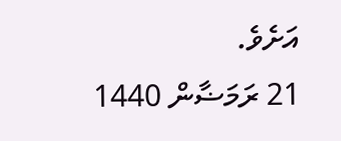އަށެވެ.
21 ރަމަޟާން 1440